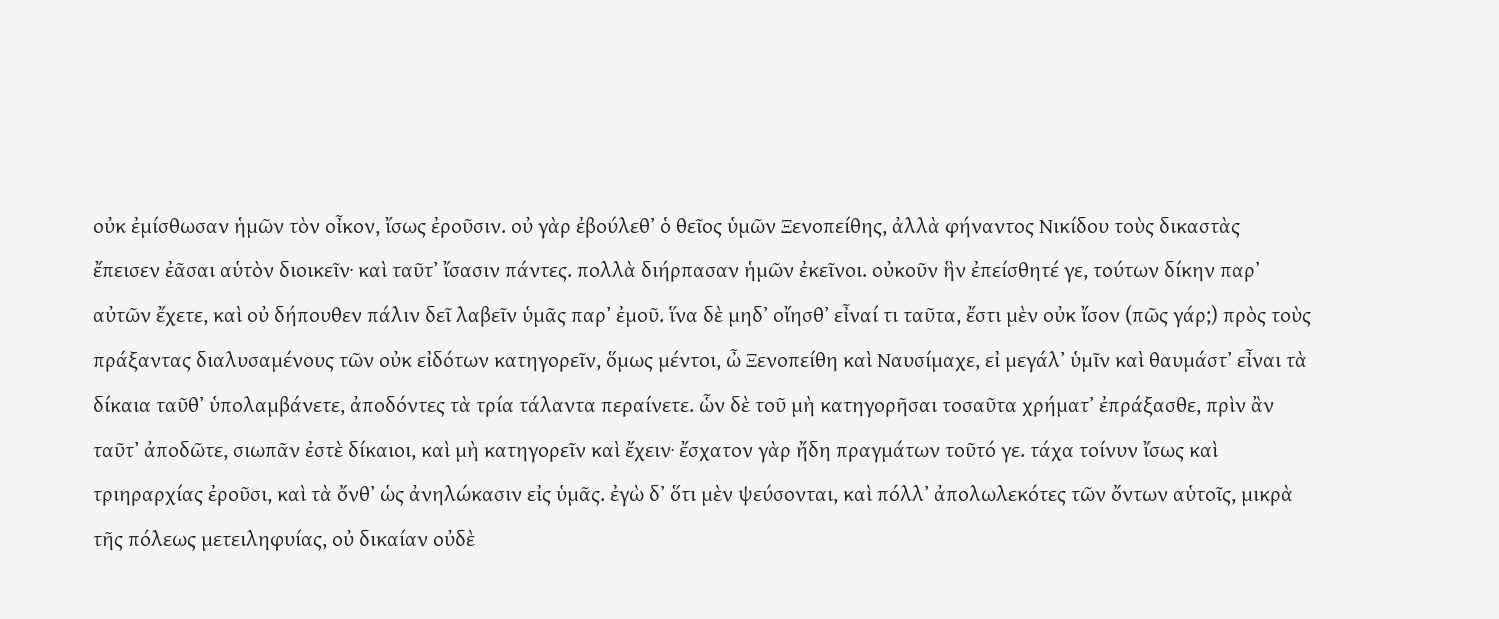οὐκ ἐμίσθωσαν ἡμῶν τὸν οἶκον, ἴσως ἐροῦσιν. οὐ γὰρ ἐβούλεθʼ ὁ θεῖος ὑμῶν Ξενοπείθης, ἀλλὰ φήναντος Νικίδου τοὺς δικαστὰς ἔπεισεν ἐᾶσαι αὑτὸν διοικεῖν· καὶ ταῦτʼ ἴσασιν πάντες. πολλὰ διήρπασαν ἡμῶν ἐκεῖνοι. οὐκοῦν ἣν ἐπείσθητέ γε, τούτων δίκην παρʼ αὐτῶν ἔχετε, καὶ οὐ δήπουθεν πάλιν δεῖ λαβεῖν ὑμᾶς παρʼ ἐμοῦ. ἵνα δὲ μηδʼ οἴησθʼ εἶναί τι ταῦτα, ἔστι μὲν οὐκ ἴσον (πῶς γάρ;) πρὸς τοὺς πράξαντας διαλυσαμένους τῶν οὐκ εἰδότων κατηγορεῖν, ὅμως μέντοι, ὦ Ξενοπείθη καὶ Ναυσίμαχε, εἰ μεγάλʼ ὑμῖν καὶ θαυμάστʼ εἶναι τὰ δίκαια ταῦθʼ ὑπολαμβάνετε, ἀποδόντες τὰ τρία τάλαντα περαίνετε. ὧν δὲ τοῦ μὴ κατηγορῆσαι τοσαῦτα χρήματʼ ἐπράξασθε, πρὶν ἂν ταῦτʼ ἀποδῶτε, σιωπᾶν ἐστὲ δίκαιοι, καὶ μὴ κατηγορεῖν καὶ ἔχειν· ἔσχατον γὰρ ἤδη πραγμάτων τοῦτό γε. τάχα τοίνυν ἴσως καὶ τριηραρχίας ἐροῦσι, καὶ τὰ ὄνθʼ ὡς ἀνηλώκασιν εἰς ὑμᾶς. ἐγὼ δʼ ὅτι μὲν ψεύσονται, καὶ πόλλʼ ἀπολωλεκότες τῶν ὄντων αὑτοῖς, μικρὰ τῆς πόλεως μετειληφυίας, οὐ δικαίαν οὐδὲ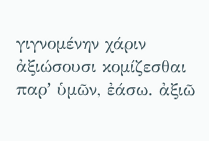γιγνομένην χάριν ἀξιώσουσι κομίζεσθαι παρʼ ὑμῶν, ἐάσω. ἀξιῶ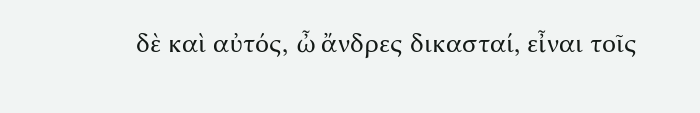δὲ καὶ αὐτός, ὦ ἄνδρες δικασταί, εἶναι τοῖς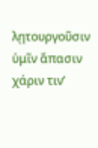λῃτουργοῦσιν ὑμῖν ἅπασιν χάριν τινʼ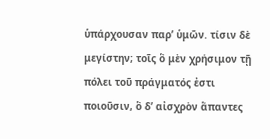ὑπάρχουσαν παρʼ ὑμῶν. τίσιν δὲ μεγίστην; τοῖς ὃ μὲν χρήσιμον τῇ πόλει τοῦ πράγματός ἐστι ποιοῦσιν, ὃ δʼ αἰσχρὸν ἅπαντες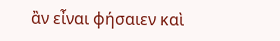ἂν εἶναι φήσαιεν καὶ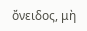ὄνειδος, μὴ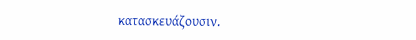κατασκευάζουσιν.